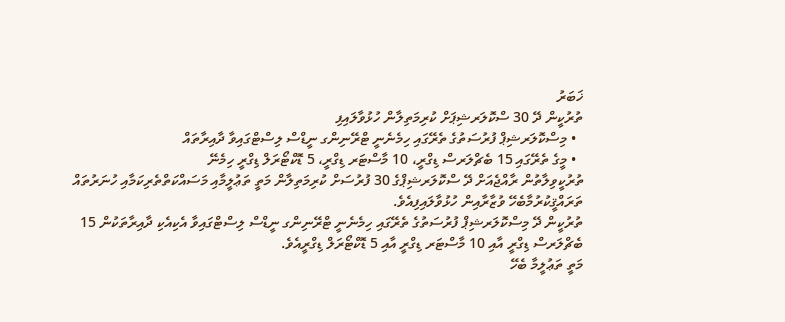ޚަބަރު
ތުރުކީން ދޭ 30 ސްކޮލަރޝިޕަށް ކުރިމަތިލާން ހުޅުވާލައިފި
  • މިސްކޮލަރޝިޕް ފުރުސަތުގެ ތެރޭގައި ހިމެނެނީ ޓްރޭނިންގ ނީޑްސް ލިސްޓްގައިވާ ދާއިރާތައް
  • މީގެ ތެރޭގައި 15 ބެޗްލަރސް ޑިގްރީ، 10 މާސްޓަރ ޑިގްރީ، 5 ޑޮކްޓޯރަލް ޑިގްރީ ހިމެނޭ
ތުރުކީވިލާތުން ރާއްޖެއަށް ދޭ ސްކޮލަރޝިޕްގެ 30 ފުރުސަށް ކުރިމަތިލާން މަތީ ތަޢުލީމާއި މަސައްކަތްތެރިކަމާއި ހުނަރުތައް ތަރައްޤީކުރުމާބެހޭ ވުޒާރާއިން ހުޅުވާލައިފިއެވެ.
ތުރުކީން ދޭ މިސްކޮލަރޝިޕް ފުރުސަތުގެ ތެރޭގައި ހިމެނެނީ ޓްރޭނިންގ ނީޑްސް ލިސްޓްގައިވާ އެކިއެކި ދާއިރާތަކުން 15 ބެޗްލަރސް ޑިގްރީ އާއި 10 މާސްޓަރ ޑިގްރީ އާއި 5 ޑޮކްޓޯރަލް ޑިގްރީއެވެ.
މަތީ ތަޢުލީމާ ބެހޭ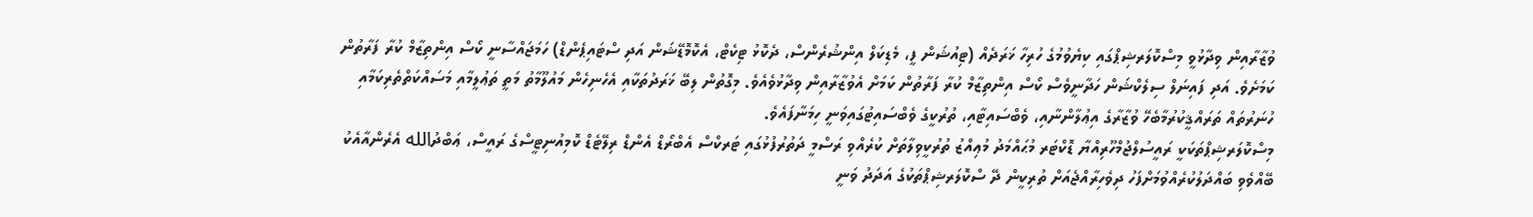ވުޒާރާއިން ވިދާޅުވީ މިސްކޮލަރޝިޕްގައި ކިޔެވުމުގެ ހުރިހާ ޚަރަދެއް (ޓިއުޝަން ފީ، މެޑިކަލް އިންޝުރެންސް، ދެކޮޅު ޓިކެޓް، އެކޮމޮޑޭޝަން އަދި ސްޓައިޕެންޑް) ހަމަޖައްސާނީ ކޯސް އިންތިޒާމް ކުރާ ފަރާތުން ކަމަށެވެ. އަދި ފައިނަލް ސިލެކްޝަން ހަދާނީވެސް ކޯސް އިންތިޒާމް ކުރާ ފަރާތުން ކަމަށް އެވުޒާރާއިން ވިދާޅުވެއެވެ. މިގޮތުން ލިބޭ ޚަރަދުތަކާއި އެހެނިހެން މައުލޫމާތު މަތީ ތަޢުލީމާއި މަސައްކަތްތެރިކަމާއި ހުނަރުތައް ތަރައްޤީކުރުމާބެހޭ ވުޒާރާގެ އިޢުލާންނާއި، ވެބްސައިޓާއި، ތުރުކީގެ ވެބްސައިޓުގައިވަނީ ހިމަނާފައެވެ.
މިސްކޮލަރޝިޕްތަކަކީ ރައީސުލްޖުމްހޫރިއްޔާ ޑޮކްޓަރ މުޙައްމަދު މުޢިއްޒު ތުރުކީވިލާތަށް ކުރެއްވި ރަސްމީ ދަތުރުފުޅުގައި ޓަރކްސް އެބްރޯޑް އެންޑް ރިލޭޓެޑް ކޮމިއުނިޓީސްގެ ރައީސް، ޢަބްދުالله އެރެންއާއެކު ބޭއްވެވި ބައްދަލުކުރެއްވުމަށްފަހު ދިވެހިރާއްޖެއަށް ތުރިކީން ދޭ ސްކޮލަރޝިޕްތަކުގެ އަދަދު ވަނީ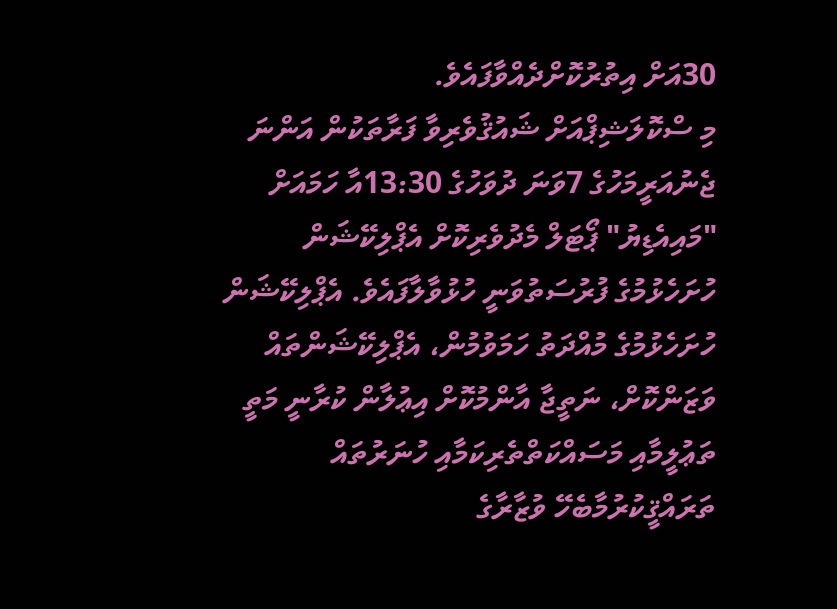30އަށް އިތުރުކޮށްދެއްވާފައެވެ.
މި ސްކޮލަޝިޕްއަށް ޝައުޤުވެރިވާ ފަރާތަކުން އަންނަ ޖެނުއަރީމަހުގެ 7ވަނަ ދުވަހުގެ 13:30އާ ހަމައަށް "މައިއެޑިޔު" ޕޯޓަލް މެދުވެރިކޮށް އެޕްލިކޭޝަން ހުށަހެޅުމުގެ ފުރުސަތުވަނީ ހުޅުވާލާފައެވެ. އެޕްލިކޭޝަން ހުށަހެޅުމުގެ މުއްދަތު ހަމަވުމުން، އެޕްލިކޭޝަންތައް ވަޒަންކޮށް، ނަތީޖާ އާންމުކޮށް އިޢުލާން ކުރާނީ މަތީ ތަޢުލީމާއި މަސައްކަތްތެރިކަމާއި ހުނަރުތައް ތަރައްޤީކުރުމާބެހޭ ވުޒާރާގެ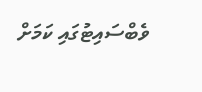ވެބްސައިޓުގައި ކަމަށް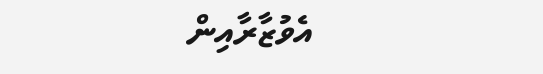އެވުޒާރާއިން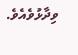ވިދާޅުވެއެވެ.